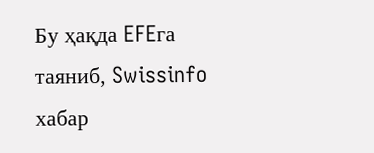Бу ҳақда EFEга таяниб, Swissinfo хабар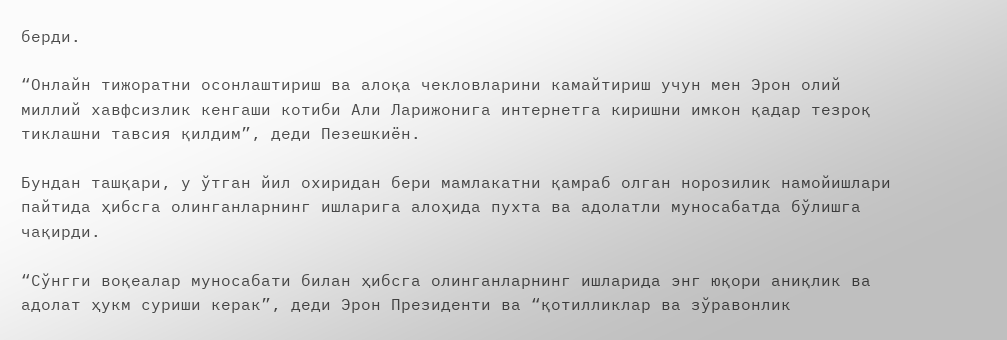берди.

“Онлайн тижоратни осонлаштириш ва алоқа чекловларини камайтириш учун мен Эрон олий миллий хавфсизлик кенгаши котиби Али Ларижонига интернетга киришни имкон қадар тезроқ тиклашни тавсия қилдим”, деди Пезешкиён.

Бундан ташқари, у ўтган йил охиридан бери мамлакатни қамраб олган норозилик намойишлари пайтида ҳибсга олинганларнинг ишларига алоҳида пухта ва адолатли муносабатда бўлишга чақирди.

“Сўнгги воқеалар муносабати билан ҳибсга олинганларнинг ишларида энг юқори аниқлик ва адолат ҳукм суриши керак”, деди Эрон Президенти ва “қотилликлар ва зўравонлик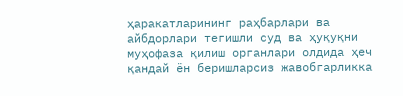ҳаракатларининг раҳбарлари ва айбдорлари тегишли суд ва ҳуқуқни муҳофаза қилиш органлари олдида ҳеч қандай ён беришларсиз жавобгарликка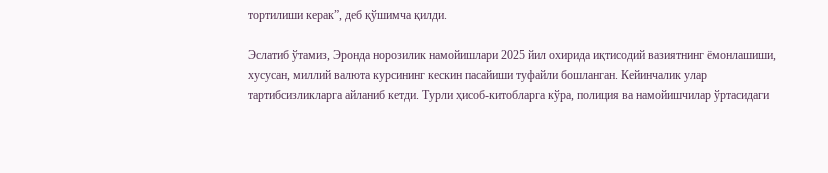тортилиши керак”, деб қўшимча қилди.

Эслатиб ўтамиз, Эронда норозилик намойишлари 2025 йил охирида иқтисодий вазиятнинг ёмонлашиши, хусусан, миллий валюта курсининг кескин пасайиши туфайли бошланган. Кейинчалик улар тартибсизликларга айланиб кетди. Турли ҳисоб-китобларга кўра, полиция ва намойишчилар ўртасидаги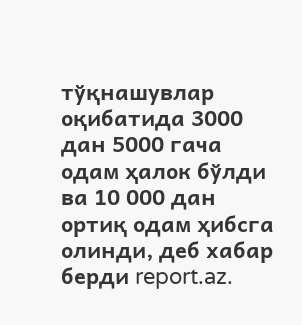тўқнашувлар оқибатида 3000 дан 5000 гача одам ҳалок бўлди ва 10 000 дан ортиқ одам ҳибсга олинди, деб хабар берди report.az.